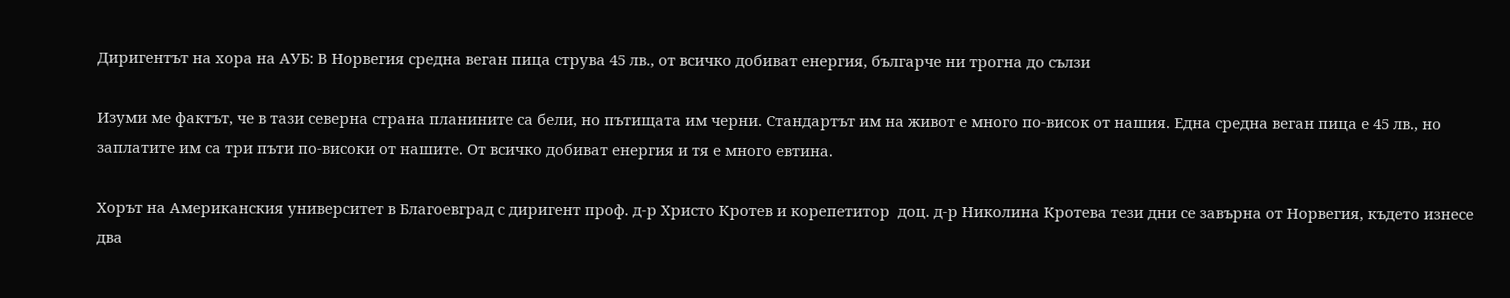Диригентът на хора на АУБ: В Норвегия средна веган пица струва 45 лв., от всичко добиват енергия, българче ни трогна до сълзи

Изуми ме фактът, че в тази северна страна планините са бели, но пътищата им черни. Стандартът им на живот е много по-висок от нашия. Една средна веган пица е 45 лв., но заплатите им са три пъти по-високи от нашите. От всичко добиват енергия и тя е много евтина.

Хорът на Американския университет в Благоевград с диригент проф. д-р Христо Кротев и корепетитор  доц. д-р Николина Кротева тези дни се завърна от Норвегия, където изнесе два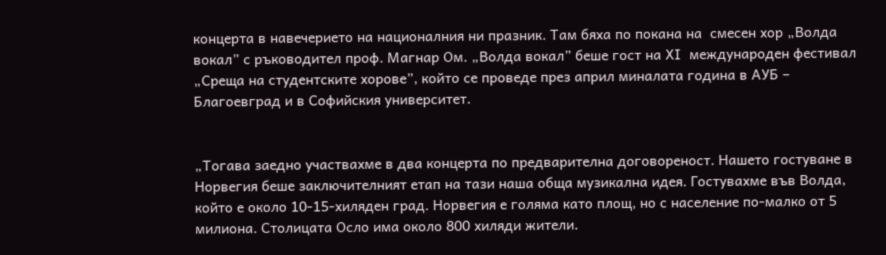концерта в навечерието на националния ни празник. Там бяха по покана на  смесен хор „Волда вокал” с ръководител проф. Магнар Ом. „Волда вокал” беше гост на ХI  международен фестивал „Среща на студентските хорове”, който се проведе през април миналата година в АУБ – Благоевград и в Софийския университет.


„Тогава заедно участвахме в два концерта по предварителна договореност. Нашето гостуване в Норвегия беше заключителният етап на тази наша обща музикална идея. Гостувахме във Волда, който е около 10-15-хиляден град. Норвегия е голяма като площ, но с население по-малко от 5 милиона. Столицата Осло има около 800 хиляди жители.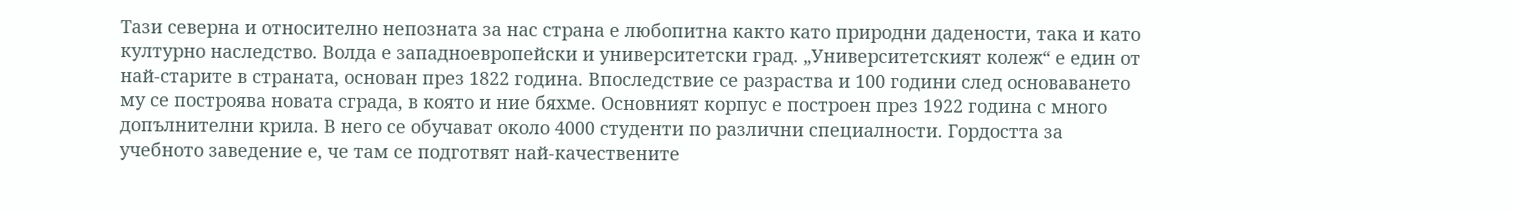Тази северна и относително непозната за нас страна е любопитна както като природни дадености, така и като културно наследство. Волда е западноевропейски и университетски град. „Университетският колеж“ е един от най-старите в страната, основан през 1822 година. Впоследствие се разраства и 100 години след основаването му се построява новата сграда, в която и ние бяхме. Основният корпус е построен през 1922 година с много допълнителни крила. В него се обучават около 4000 студенти по различни специалности. Гордостта за учебното заведение е, че там се подготвят най-качествените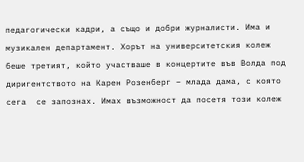педагогически кадри, а също и добри журналисти. Има и музикален департамент. Хорът на университетския колеж беше третият, който участваше в концертите във Волда под диригентството на Карен Розенберг – млада дама, с която сега  се запознах. Имах възможност да посетя този колеж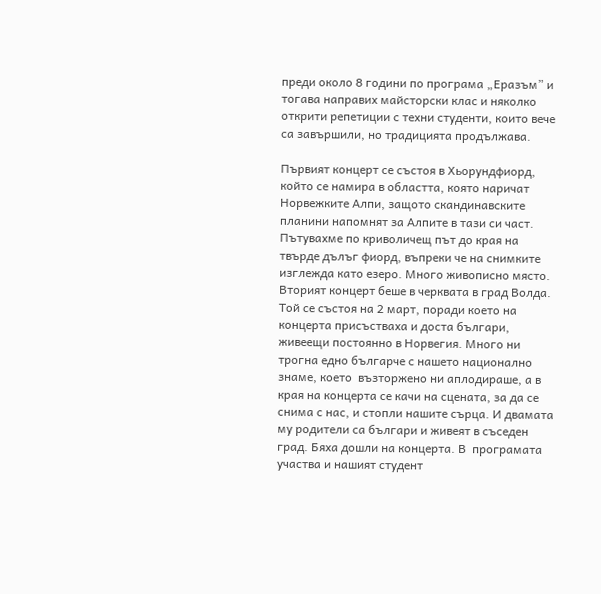преди около 8 години по програма „Еразъм” и тогава направих майсторски клас и няколко открити репетиции с техни студенти, които вече са завършили, но традицията продължава.

Първият концерт се състоя в Хьорундфиорд, който се намира в областта, която наричат Норвежките Алпи, защото скандинавските планини напомнят за Алпите в тази си част. Пътувахме по криволичещ път до края на твърде дълъг фиорд, въпреки че на снимките изглежда като езеро. Много живописно място. Вторият концерт беше в черквата в град Волда. Той се състоя на 2 март, поради което на концерта присъстваха и доста българи, живеещи постоянно в Норвегия. Много ни трогна едно българче с нашето национално знаме, което  възторжено ни аплодираше, а в края на концерта се качи на сцената, за да се снима с нас, и стопли нашите сърца. И двамата му родители са българи и живеят в съседен град. Бяха дошли на концерта. В  програмата участва и нашият студент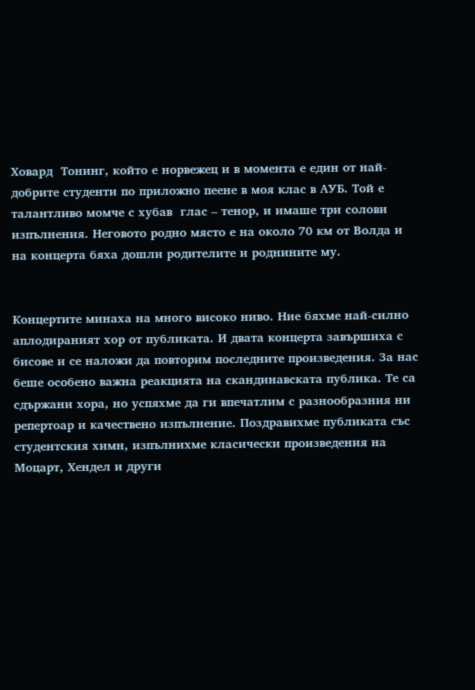Ховард  Тонинг, който е норвежец и в момента е един от най-добрите студенти по приложно пеене в моя клас в АУБ. Той е талантливо момче с хубав  глас – тенор, и имаше три солови изпълнения. Неговото родно място е на около 70 км от Волда и на концерта бяха дошли родителите и роднините му.


Концертите минаха на много високо ниво. Ние бяхме най-силно аплодираният хор от публиката. И двата концерта завършиха с бисове и се наложи да повторим последните произведения. За нас беше особено важна реакцията на скандинавската публика. Те са сдържани хора, но успяхме да ги впечатлим с разнообразния ни репертоар и качествено изпълнение. Поздравихме публиката със студентския химн, изпълнихме класически произведения на Моцарт, Хендел и други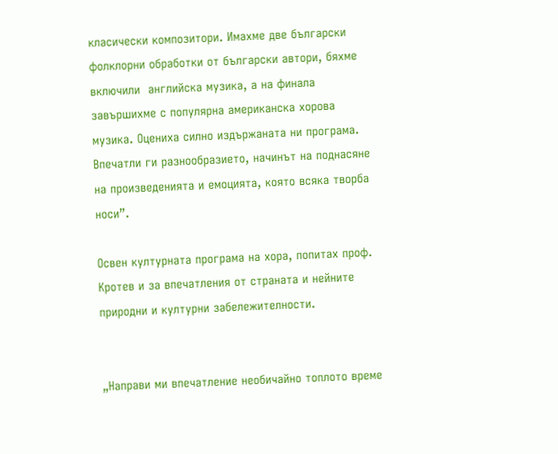класически композитори. Имахме две български фолклорни обработки от български автори, бяхме включили  английска музика, а на финала завършихме с популярна американска хорова музика. Оцениха силно издържаната ни програма. Впечатли ги разнообразието, начинът на поднасяне на произведенията и емоцията, която всяка творба носи”.

Освен културната програма на хора, попитах проф. Кротев и за впечатления от страната и нейните природни и културни забележителности.


„Направи ми впечатление необичайно топлото време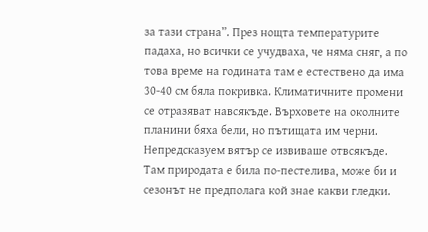за тази страна”. През нощта температурите падаха, но всички се учудваха, че няма сняг, а по това време на годината там е естествено да има 30-40 см бяла покривка. Климатичните промени се отразяват навсякъде. Върховете на околните планини бяха бели, но пътищата им черни. Непредсказуем вятър се извиваше отвсякъде. Там природата е била по-пестелива, може би и сезонът не предполага кой знае какви гледки.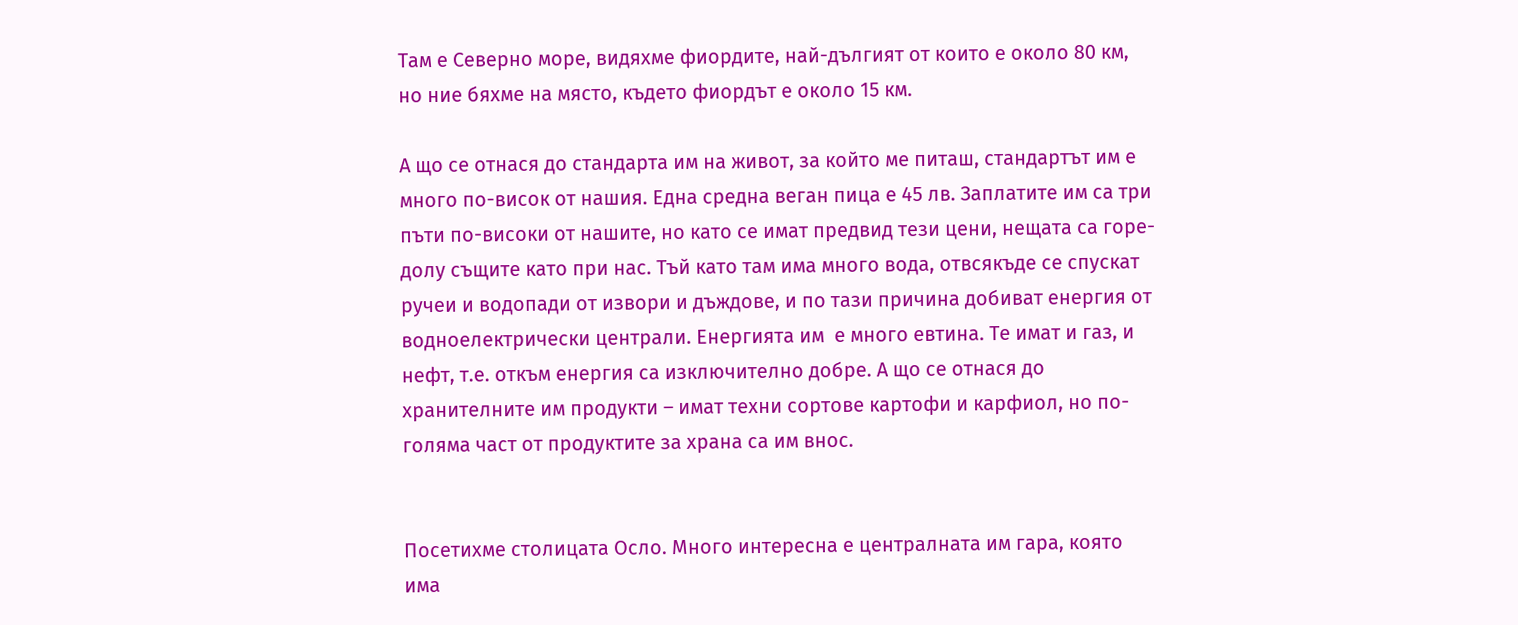Там е Северно море, видяхме фиордите, най-дългият от които е около 80 км, но ние бяхме на място, където фиордът е около 15 км.

А що се отнася до стандарта им на живот, за който ме питаш, стандартът им е много по-висок от нашия. Една средна веган пица е 45 лв. Заплатите им са три пъти по-високи от нашите, но като се имат предвид тези цени, нещата са горе-долу същите като при нас. Тъй като там има много вода, отвсякъде се спускат ручеи и водопади от извори и дъждове, и по тази причина добиват енергия от водноелектрически централи. Енергията им  е много евтина. Те имат и газ, и нефт, т.е. откъм енергия са изключително добре. А що се отнася до хранителните им продукти – имат техни сортове картофи и карфиол, но по-голяма част от продуктите за храна са им внос.


Посетихме столицата Осло. Много интересна е централната им гара, която има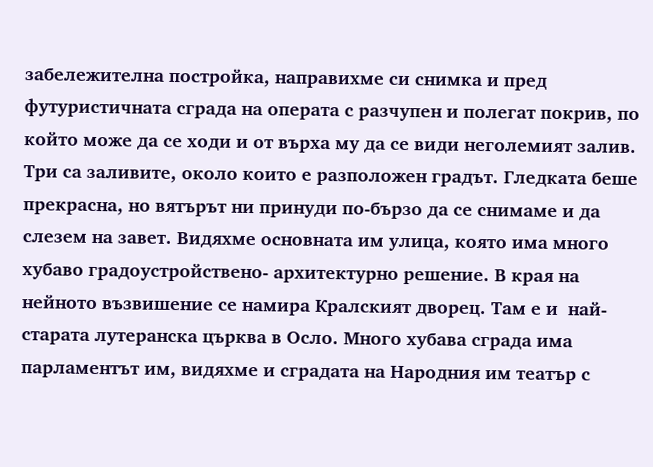забележителна постройка, направихме си снимка и пред футуристичната сграда на операта с разчупен и полегат покрив, по който може да се ходи и от върха му да се види неголемият залив. Три са заливите, около които е разположен градът. Гледката беше прекрасна, но вятърът ни принуди по-бързо да се снимаме и да слезем на завет. Видяхме основната им улица, която има много хубаво градоустройствено- архитектурно решение. В края на нейното възвишение се намира Кралският дворец. Там е и  най-старата лутеранска църква в Осло. Много хубава сграда има парламентът им, видяхме и сградата на Народния им театър с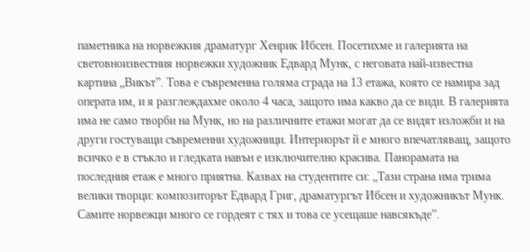паметника на норвежкия драматург Хенрик Ибсен. Посетихме и галерията на световноизвестния норвежки художник Едвард Мунк, с неговата най-известна картина „Викът”. Това е съвременна голяма сграда на 13 етажа, която се намира зад операта им, и я разглеждахме около 4 часа, защото има какво да се види. В галерията има не само творби на Мунк, но на различните етажи могат да се видят изложби и на други гостуващи съвременни художници. Интериорът й е много впечатляващ, защото всичко е в стъкло и гледката навън е изключително красива. Панорамата на последния етаж е много приятна. Казвах на студентите си: „Тази страна има трима велики творци: композиторът Едвард Григ, драматургът Ибсен и художникът Мунк. Самите норвежци много се гордеят с тях и това се усещаше навсякъде”.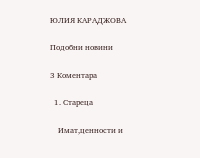ЮЛИЯ КАРАДЖОВА

Подобни новини

3 Коментара

  1. Стареца

    Имат,ценности и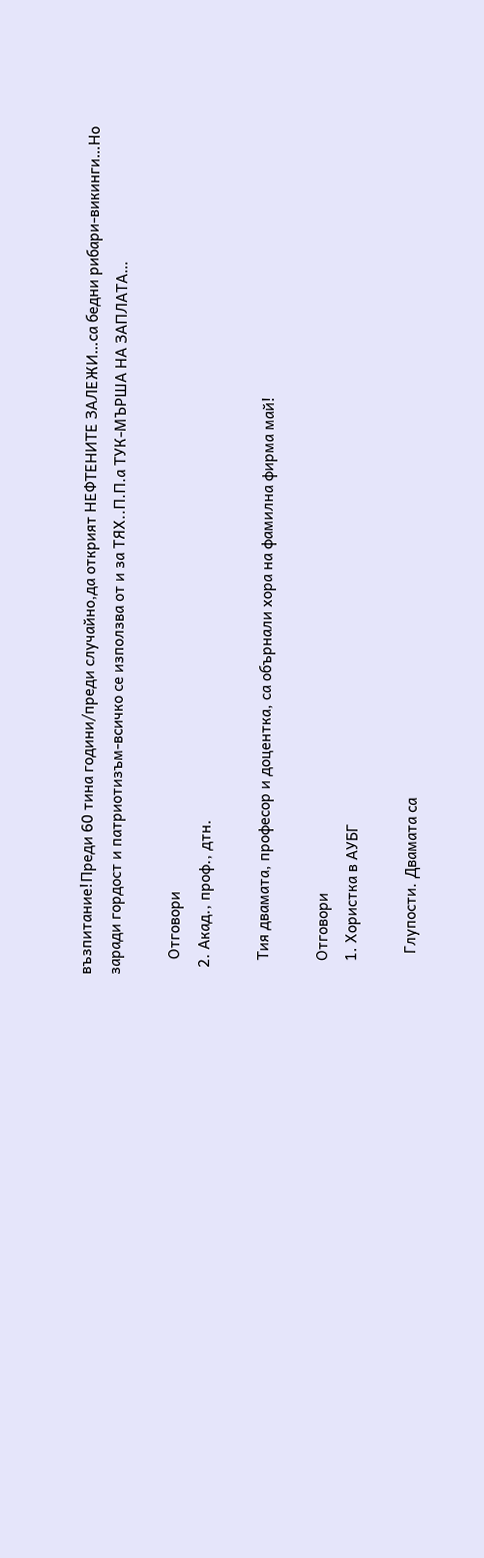възпитание!Преди 60 тина години/преди случайно,да открият НЕФТЕНИТЕ ЗАЛЕЖИ…са бедни рибари-викинги…Но заради гордост и патриотизъм-всичко се използва от и за ТЯХ..П.П.а ТУК-МЪРША НА ЗАПЛАТА…

    Отговори
  2. Акад., проф., дтн.

    Тия двамата, професор и доцентка, са обърнали хора на фамилна фирма май!

    Отговори
    1. Хористка в АУБГ

      Глупости. Двамата са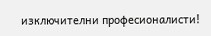изключителни професионалисти!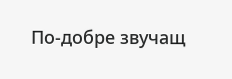По-добре звучащ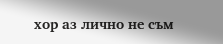хор аз лично не съм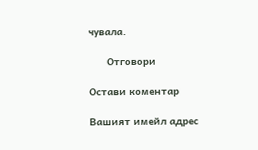чувала.

      Отговори

Остави коментар

Вашият имейл адрес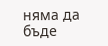няма да бъде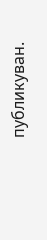публикуван.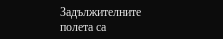Задължителните полета са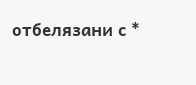отбелязани с *